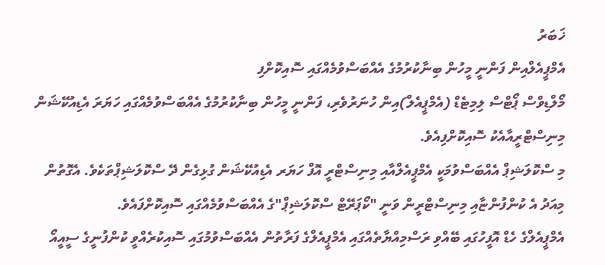ޚަބަރު
އެމްޕީއެލްއިން ފަންނީ މީހުން ބިނާކުރުމުގެ އެއްބަސްވުމެއްގައި ސޮއިކޮށްފި
މޯލްޑިވްސް ޕޯޓްސް ލިމިޓެޑް (އެމްޕީއެލް)އިން ހުނަރުވެރި، ފަންނީ މީހުން ބިނާކުރުމުގެ އެއްބަސްވުމެއްގައި ހަޔަރަ އެޑިއުކޭޝަން މިނިސްޓްރީއާއެކު ސޮއިކޮށްފިއެވެ.
މި ސްކޮލަޝިޕް އެއްބަސްވުމަކީ އެމްޕީއެލްއާއި މިނިސްޓްރީ އޮފް ހަޔަރ އެޑިއުކޭޝަން ގުޅިގެން ދޭ ސްކޮލަޝިޕްތަކެވެ. އެގޮތުން މިއަދު އެ ކުންފުންޏާއި މިނިސްޓްރީން ވަނީ "ކޯޕަރޭޓް ސްކޮލަޝިޕް"ގެ އެއްބަސްވުމެއްގައި ސޮއިކޮށްފައެވެ.
އެމްޕީއެލްގެ ހެޑް އޮފީހުގައި ބޭއްވި ރަސްމިއްޔާތެއްގައި އެމްޕީއެލްގެ ފަރާތުން އެއްބަސްވުމުގައި ސޮއިކުރެއްވީ ކުންފުނީގެ ސީއީއޯ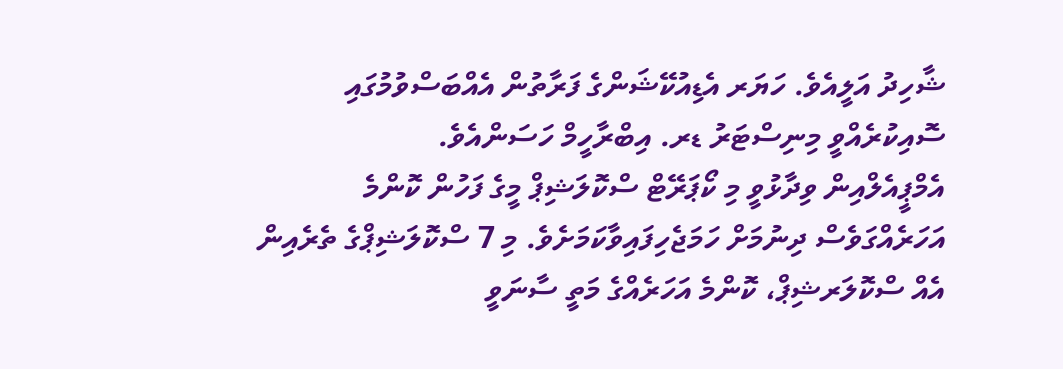ޝާހިދު އަލީއެވެ. ހަޔަރ އެޑިއުކޭޝަންގެ ފަރާތުން އެއްބަސްވުމުގައި ސޮއިކުރެއްވީ މިނިސްޓަރު ޑރ. އިބްރާހީމް ހަސަންއެވެ.
އެމްޕީއެލްއިން ވިދާޅުވީ މި ކޯޕަރޭޓް ސްކޮލަޝިޕް މީގެ ފަހުން ކޮންމެ އަހަރެއްގަވެސް ދިނުމަށް ހަމަޖެހިފައިވާކަމަށެވެ. މި 7 ސްކޮލަޝިޕްގެ ތެރެއިން އެއް ސްކޮލަރޝިޕް، ކޮންމެ އަހަރެއްގެ މަތީ ސާނަވީ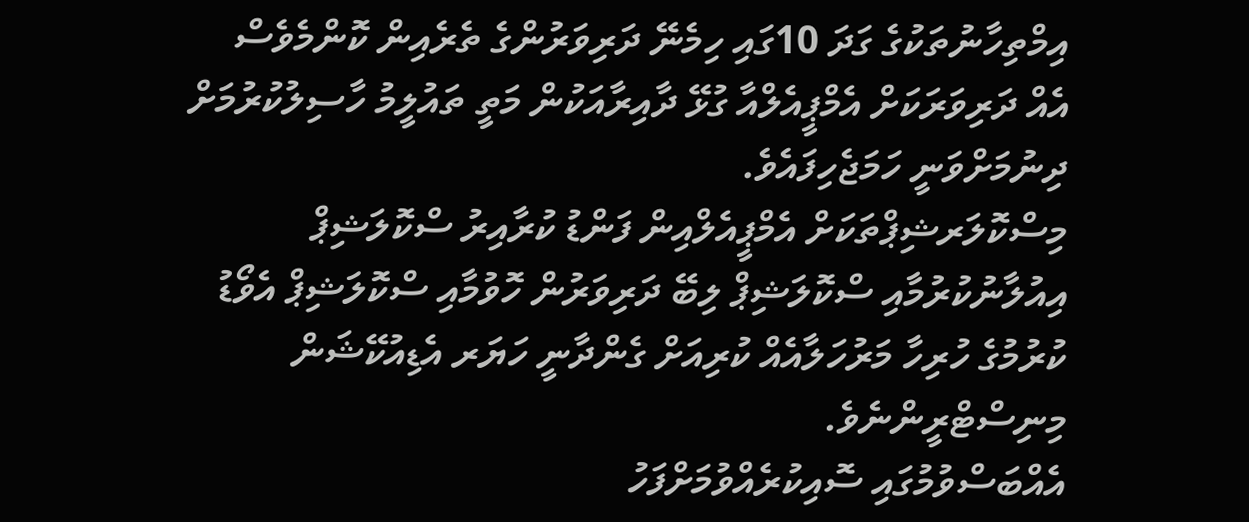އިމްތިހާނުތަކުގެ ގަދަ 10ގައި ހިމެނޭ ދަރިވަރުންގެ ތެރެއިން ކޮންމެވެސް އެއް ދަރިވަރަކަށް އެމްޕީއެލްއާ ގުޅޭ ދާއިރާއަކުން މަތީ ތައުލީމު ހާސިލުކުރުމަށް ދިނުމަށްވަނީ ހަމަޖެހިފައެވެ.
މިސްކޮލަރޝިޕްތަކަށް އެމްޕީއެލްއިން ފަންޑު ކުރާއިރު ސްކޮލަޝިޕް އިއުލާނުކުރުމާއި ސްކޮލަޝިޕް ލިބޭ ދަރިވަރުން ހޮވުމާއި ސްކޮލަޝިޕް އެވޯޑު ކުރުމުގެ ހުރިހާ މަރުހަލާއެއް ކުރިއަށް ގެންދާނީ ހަޔަރ އެޑިއުކޭޝަން މިނިސްޓްރީންނެވެ.
އެއްބަސްވުމުގައި ސޮއިކުރެއްވުމަށްފަހު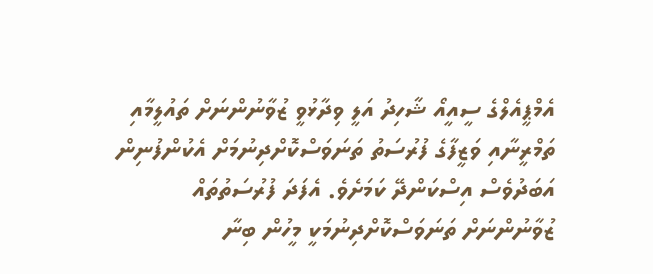އެމްޕީއެލްގެ ސީއީއޯ ޝާހިދު އަލީ ވިދާޅުވީ ޒުވާނުންނަށް ތައުލީމާއި ތަމްރީނާއި ވަޒީފާގެ ފުރުސަތު ތަނަވަސްކޮށްދިނުމަށް އެކުންފުނިން އަބަދުވެސް އިސްކަންދޭ ކަމަށެވެ. އެފަދަ ފުރުސަތުތައް ޒުވާނުންނަށް ތަނަވަސްކޮށްދިނުމަކީ މީހުން ބިނާ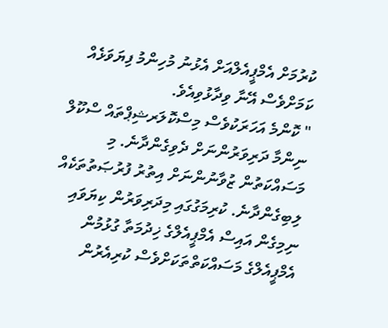ކުރުމަށް އެމްޕީއެލްއަށް އެޅުނު މުހިންމު ފިޔަވަޅެއް ކަމަށްވެސް އޭނާ ވިދާޅުވިއެވެ.
" ކޮންމެ އަހަރަކުވެސް މިސްކޮލަރޝިޕްތައް ސްކޫލް ނިންމާ ދަރިވަރުންނަށް ދެވިގެންދާނެ. މި މަސައްކަތުން ޒުވާނުންނަށް އިތުރު ފުރުޞަތުތަކެއް ލިބިގެންދާނެ. ކުރިމަގުގައި މިދަރިވަރުން ކިޔަވައި ނިމިގެން އައިސް އެމްޕީއެލްގެ ޚިދުމަތާ ގުޅުމުން އެމްޕީއެލްގެ މަސައްކަތްތަކަށްވެސް ކުރިއެރުން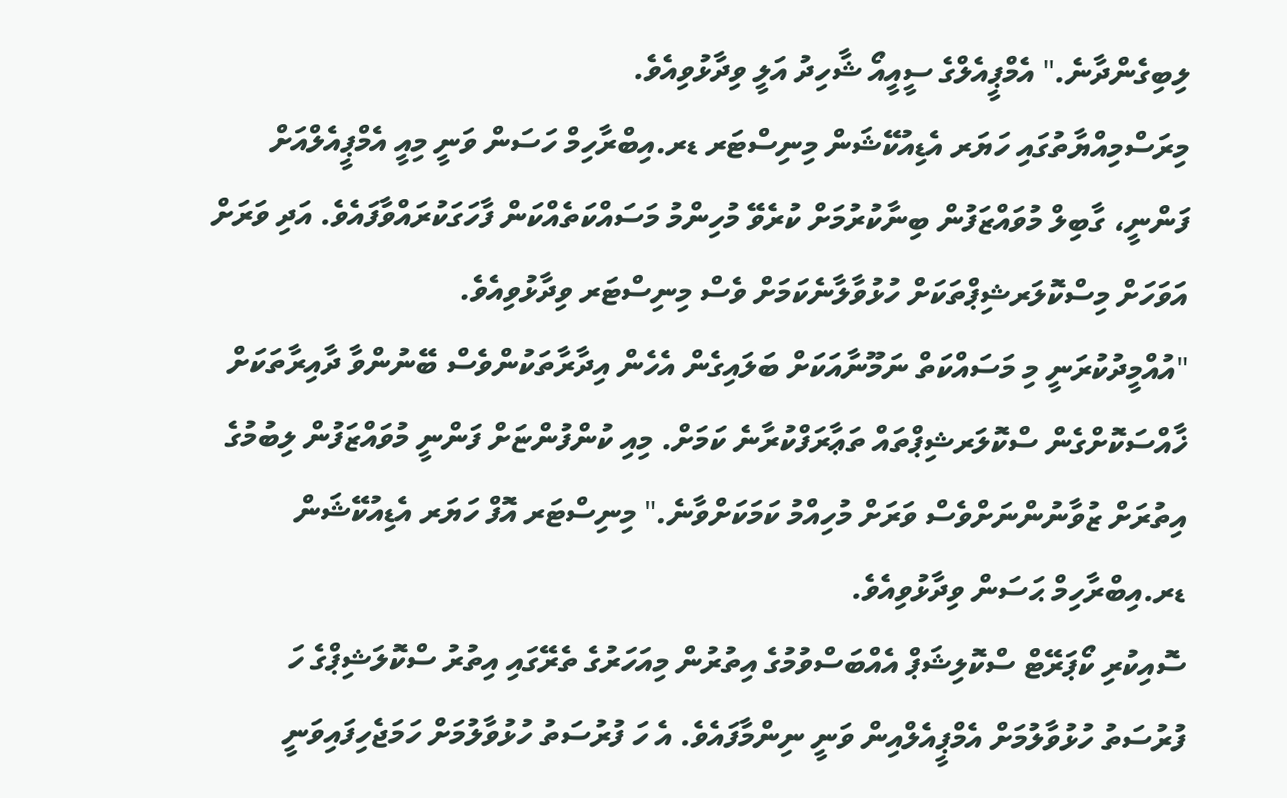ލިބިގެންދާނެ." އެމްޕީއެލްގެ ސީއީއޯ ޝާހިދު އަލީ ވިދާޅުވިއެވެ.
މިރަސްމިއްޔާތުގައި ހަޔަރ އެޑިއުކޭޝަން މިނިސްޓަރ ޑރ.އިބްރާހިމް ހަސަން ވަނީ މިއީ އެމްޕީއެލްއަށް ފަންނީ، ގާބިލް މުވައްޒަފުން ބިނާކުރުމަށް ކުރެވޭ މުހިންމު މަސައްކަތެއްކަން ފާހަގަކުރައްވާފައެވެ. އަދި ވަރަށް އަވަހަށް މިސްކޮލަރޝިޕްތަކަށް ހުޅުވާލާނެކަމަށް ވެސް މިނިސްޓަރ ވިދާޅުވިއެވެ.
"އުއްމީދުކުރަނީ މި މަސައްކަތް ނަމޫނާއަކަށް ބަލައިގެން އެހެން އިދާރާތަކުންވެސް ބޭނުންވާ ދާއިރާތަކަށް ޚާއްސަކޮށްގެން ސްކޮލަރޝިޕްތައް ތަޢާރަފްކުރާނެ ކަމަށް. މިއި ކުންފުންޏަށް ފަންނީ މުވައްޒަފުން ލިބުމުގެ އިތުރަށް ޒުވާނުންނަށްވެސް ވަރަށް މުހިއްމު ކަމަކަށްވާނެ." މިނިސްޓަރ އޮފް ހަޔަރ އެޑިއުކޭޝަން ޑރ.އިބްރާހިމް ޙަސަން ވިދާޅުވިއެވެ.
ސޮއިކުރި ކޯޕަރޭޓް ސްކޮލިޝަޕް އެއްބަސްވުމުގެ އިތުރުން މިއަހަރުގެ ތެރޭގައި އިތުރު ސްކޮލަޝިޕްގެ ހަ ފުރުސަތު ހުޅުވާލުމަށް އެމްޕީއެލްއިން ވަނީ ނިންމާފައެވެ. އެ ހަ ފުރުސަތު ހުޅުވާލުމަށް ހަމަޖެހިފައިވަނީ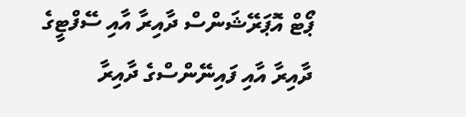ޕޯޓް އޮޕަރޭޝަންސް ދާއިރާ އާއި ސޭފްޓީގެ ދާއިރާ އާއި ފައިނޭންސްގެ ދާއިރާ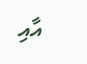އާއި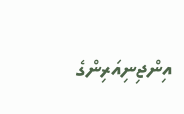އިންޖިނިއަރިންގެ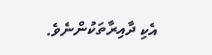އެކި ދާއިރާތަކުންނެވެ.